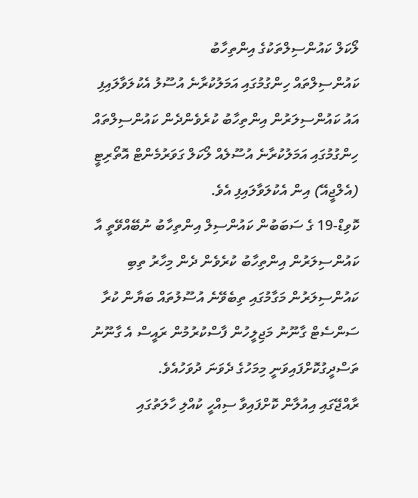ލޯކަލް ކައުންސިލްތަކުގެ އިންތިހާބު
ކައުންސިލްތައް ހިންގުމުގައި އަމަލުކުރާނެ އުސޫލު އެކުލަވާލައިފި
އައު ކައުންސިލަރުން އިންތިހާބު ކުރެވެންދެން ކައުންސިލްތައް ހިންގުމުގައި އަމަލުކުރާނެ އުސޫލެއް ލޯކަލް ގަވަރުމެންޓް އޮތޯރިޓީ (އެލްޖީއޭ) އިން އެކުލަވާލައިފި އެވެ.
ކޮވިޑް-19 ގެ ސަބަބުން ކައުންސިލް އިންތިހާބު ނުބޭއްވޭތީ އާ ކައުންސިލަރުން އިންތިހާބު ކުރެވެން ދެން މިހާރު ތިބި ކައުންސިލަރުން މަގާމުގައި ތިބެވޭނެ އުސޫލުތައް ބަޔާން ކުރާ ސަންސެޓް ގާނޫނު މަޖިލީހުން ފާސްކުރުމުން ރައީސް އެ ގާނޫނު ތަސްދީގުކޮށްފައިވަނީ މިމަހުގެ ދެވަނަ ދުވަހުއެވެ.
ރާއްޖޭގައި އިއުލާން ކޮށްފައިވާ ސިއްހީ ކުއްލި ހާލަތުގައި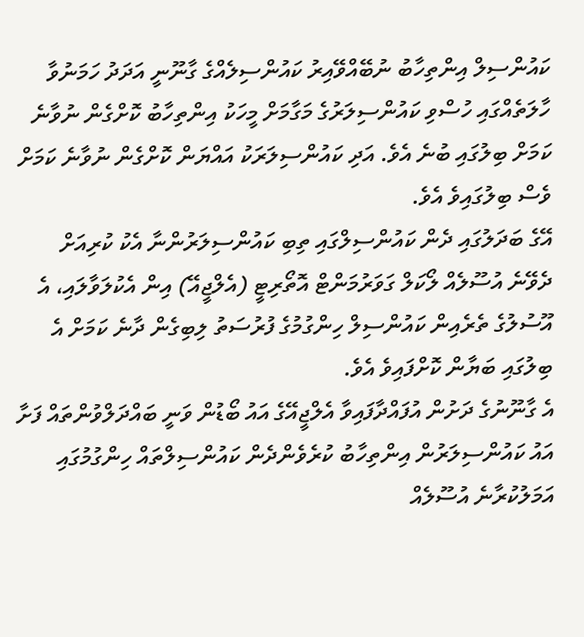ކައުންސިލް އިންތިހާބު ނުބޭއްވޭއިރު ކައުންސިލެއްގެ ގާނޫނީ އަދަދު ހަމަނުވާ ހާލަތެއްގައި ހުސްވި ކައުންސިލަރުގެ މަގާމަށް މީހަކު އިންތިހާބު ކޮށްގެން ނުވާނެ ކަމަށް ބިލުގައި ބުނެ އެވެ. އަދި ކައުންސިލަރަކު އައްޔަން ކޮށްގެން ނުވާނެ ކަމަށް ވެސް ބިލުގައިވެ އެވެ.
އޭގެ ބަދަލުގައި ދެން ކައުންސިލްގައި ތިބި ކައުންސިލަރުންނާ އެކު ކުރިއަށް ދެވޭނެ އުސޫލެއް ލޯކަލް ގަވަރުމަންޓް އޮތޯރިޓީ (އެލްޖީއޭ) އިން އެކުލަވާލައި، އެ އޫސުލުގެ ތެރެއިން ކައުންސިލް ހިންގުމުގެ ފުރުސަތު ލިބިގެން ދާނެ ކަމަށް އެ ބިލުގައި ބަޔާން ކޮށްފައިވެ އެވެ.
އެ ގާނޫނުގެ ދަށުން އުފައްދާފައިވާ އެލްޖީއޭގެ އައު ބޯޑުން ވަނީ ބައްދަލްވުންތައް ފަށާ އައު ކައުންސިލަރުން އިންތިހާބު ކުރެވެންދެން ކައުންސިލްތައް ހިންގުމުގައި އަމަލުކުރާނެ އުސޫލެއް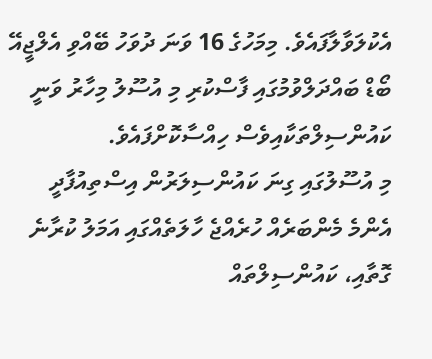އެކުލަވާލާފައެވެ. މިމަހުގެ 16 ވަނަ ދުވަހު ބޭއްވި އެލްޖީއޭ ބޯޑް ބައްދަލްވުމުގައި ފާސްކުރި މި އުސޫލު މިހާރު ވަނީ ކައުންސިލްތަކާއިވެސް ހިއްސާކޮށްފައެވެ.
މި އުސޫލުގައި ގިނަ ކައުންސިލަރުން އިސްތިއުފާދީ އެންމެ މެންބަރެއް ހުރެއްޖެ ހާލަތެއްގައި އަމަލު ކުރާނެ ގޮތާއި، ކައުންސިލްތައް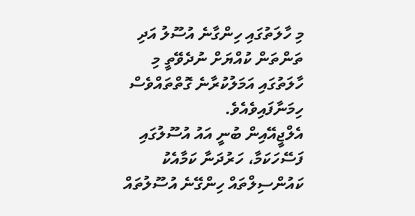މި ހާލަތުގައި ހިންގާނެ އުސޫލު އަދި ތަންތަން ކުއްޔަށް ނުދެވޭތީ މި ހާލަތުގައި އަމަލުކުރާނެ ގޮތްތައްވެސް ހިމަނާފައިވެއެވެ.
އެލްޖީއޭއިން ބުނީ އައު އުސޫލުގައި ފަސޭހަކަމާ، ހަރުދަނާ ކަމާއެކު ކައުންސިލްތައް ހިންގޭނެ އުސޫލުތައް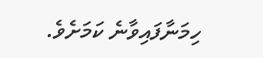ހިމަނާފައިވާނެ ކަމަށެވެ.